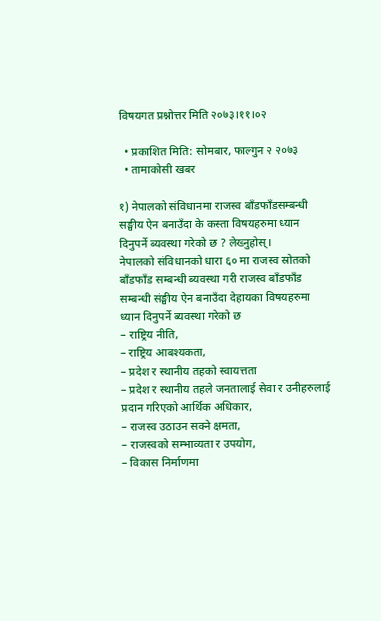विषयगत प्रश्नोत्तर मिति २०७३।११।०२

  • प्रकाशित मिति: सोमबार, फाल्गुन २ २०७३
  • तामाकोसी खबर

१) नेपालको संविधानमा राजस्व बाँडफाँडसम्बन्धी सङ्घीय ऐन बनाउँदा के कस्ता विषयहरुमा ध्यान दिनुपर्ने ब्यवस्था गरेको छ ? लेख्नुहोस्।
नेपालको संविधानको धारा ६० मा राजस्व स्रोतको बाँडफाँड सम्बन्धी ब्यवस्था गरी राजस्व बाँडफाँड सम्बन्धी संङ्घीय ऐन बनाउँदा देहायका विषयहरुमा ध्यान दिनुपर्ने ब्यवस्था गरेको छ
– राष्ट्रिय नीति,
– राष्ट्रिय आबश्यकता,
– प्रदेश र स्थानीय तहको स्वायत्तता
– प्रदेश र स्थानीय तहले जनतालाई सेवा र उनीहरुलाई प्रदान गरिएको आर्थिक अधिकार,
– राजस्व उठाउन सक्ने क्षमता,
– राजस्वको सम्भाव्यता र उपयोग,
– विकास निर्माणमा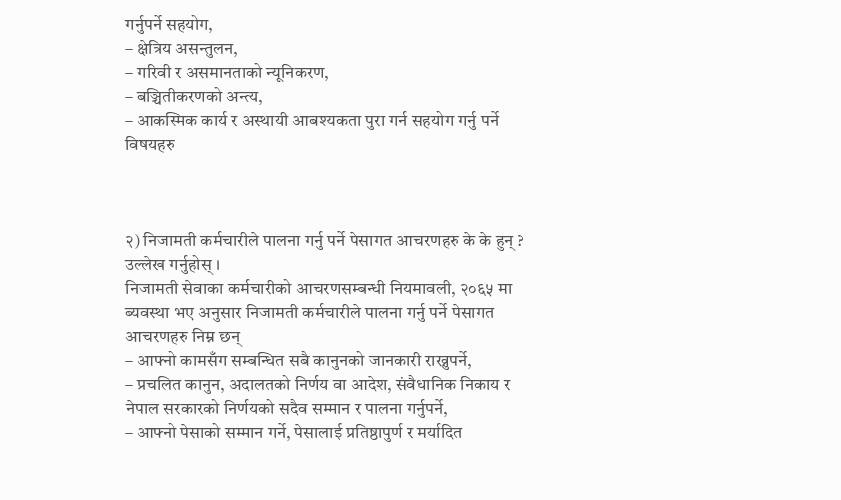गर्नुपर्ने सहयोग,
– क्षेत्रिय असन्तुलन,
– गरिवी र असमानताको न्यूनिकरण,
– बञ्चितीकरणको अन्त्य,
– आकस्मिक कार्य र अस्थायी आबश्यकता पुरा गर्न सहयोग गर्नु पर्ने विषयहरु



२) निजामती कर्मचारीले पालना गर्नु पर्ने पेसागत आचरणहरु के के हुन् ? उल्लेख गर्नुहोस् ।
निजामती सेवाका कर्मचारीको आचरणसम्बन्धी नियमावली, २०६५ मा ब्यवस्था भए अनुसार निजामती कर्मचारीले पालना गर्नु पर्ने पेसागत आचरणहरु निम्न छन्
– आफ्नो कामसँग सम्बन्धित सबै कानुनको जानकारी राख्नुपर्ने,
– प्रचलित कानुन, अदालतको निर्णय वा आदेश, संवैधानिक निकाय र नेपाल सरकारको निर्णयको सदैव सम्मान र पालना गर्नुपर्ने,
– आफ्नो पेसाको सम्मान गर्ने, पेसालाई प्रतिष्ठापुर्ण र मर्यादित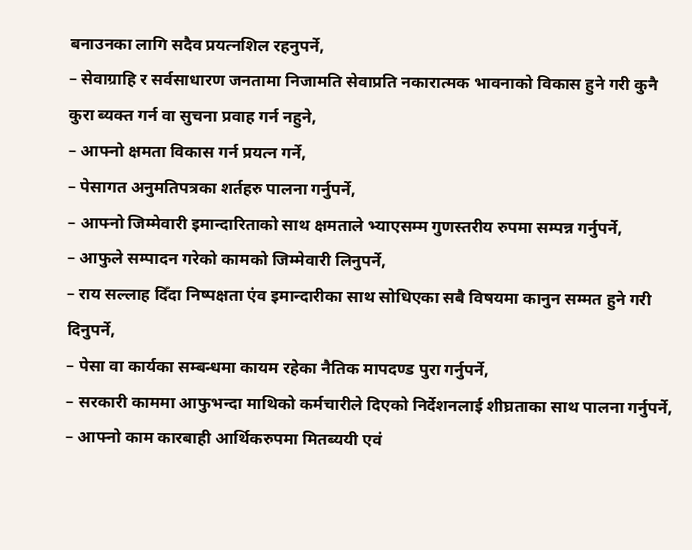बनाउनका लागि सदैव प्रयत्नशिल रहनुपर्ने,
– सेवाग्राहि र सर्वसाधारण जनतामा निजामति सेवाप्रति नकारात्मक भावनाको विकास हुने गरी कुनै कुरा ब्यक्त गर्न वा सुचना प्रवाह गर्न नहुने,
– आफ्नो क्षमता विकास गर्न प्रयत्न गर्ने,
– पेसागत अनुमतिपत्रका शर्तहरु पालना गर्नुपर्ने,
– आफ्नो जिम्मेवारी इमान्दारिताको साथ क्षमताले भ्याएसम्म गुणस्तरीय रुपमा सम्पन्न गर्नुपर्ने,
– आफुले सम्पादन गरेको कामको जिम्मेवारी लिनुपर्ने,
– राय सल्लाह दिँदा निष्पक्षता एंव इमान्दारीका साथ सोधिएका सबै विषयमा कानुन सम्मत हुने गरी दिनुपर्ने,
– पेसा वा कार्यका सम्बन्धमा कायम रहेका नैतिक मापदण्ड पुरा गर्नुपर्ने,
– सरकारी काममा आफुभन्दा माथिको कर्मचारीले दिएको निर्देशनलाई शीघ्रताका साथ पालना गर्नुपर्ने,
– आफ्नो काम कारबाही आर्थिकरुपमा मितब्ययी एवं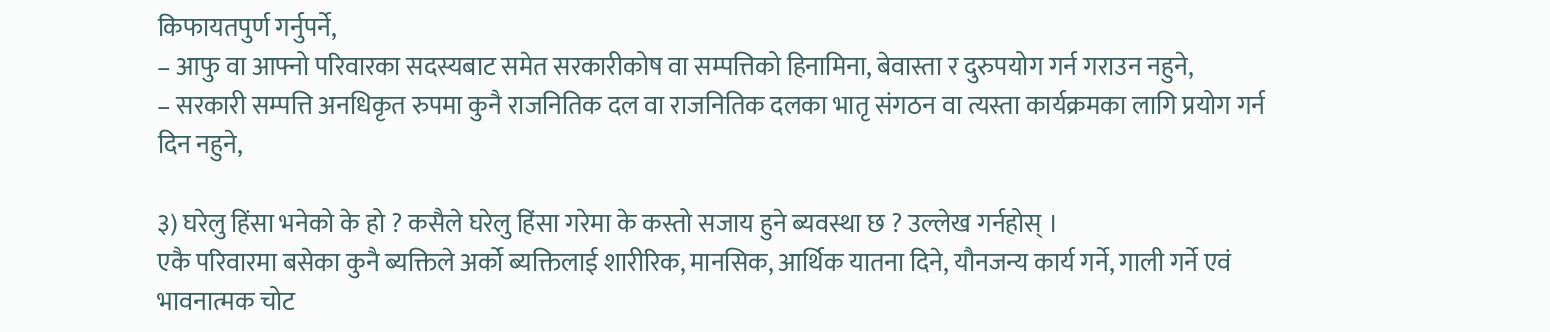किफायतपुर्ण गर्नुपर्ने,
– आफु वा आफ्नो परिवारका सदस्यबाट समेत सरकारीकोष वा सम्पत्तिको हिनामिना, बेवास्ता र दुरुपयोग गर्न गराउन नहुने,
– सरकारी सम्पत्ति अनधिकृत रुपमा कुनै राजनितिक दल वा राजनितिक दलका भातृ संगठन वा त्यस्ता कार्यक्रमका लागि प्रयोग गर्न दिन नहुने,

३) घरेलु हिंसा भनेको के हो ? कसैले घरेलु हिंसा गरेमा के कस्तो सजाय हुने ब्यवस्था छ ? उल्लेख गर्नहोस् ।
एकै परिवारमा बसेका कुनै ब्यक्तिले अर्को ब्यक्तिलाई शारीरिक, मानसिक, आर्थिक यातना दिने, यौनजन्य कार्य गर्ने, गाली गर्ने एवं भावनात्मक चोट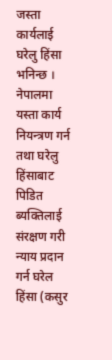जस्ता कार्यलाई घरेलु हिंसा भनिन्छ । नेपालमा यस्ता कार्य नियन्त्रण गर्न तथा घरेलु हिंसाबाट पिडित ब्यक्तिलाई संरक्षण गरी न्याय प्रदान गर्न घरेल हिंसा (कसुर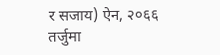र सजाय) ऐन, २०६६ तर्जुमा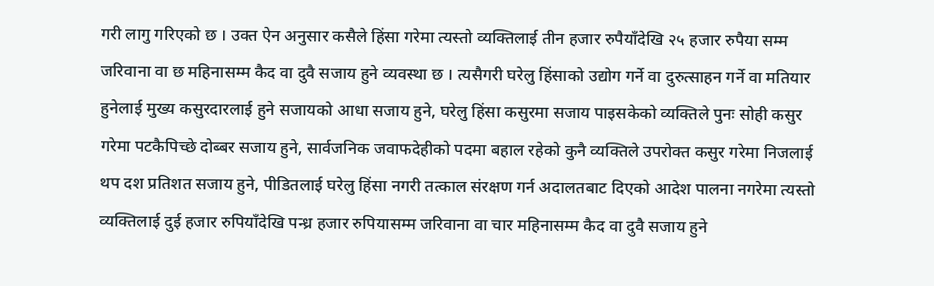गरी लागु गरिएको छ । उक्त ऐन अनुसार कसैले हिंसा गरेमा त्यस्तो व्यक्तिलाई तीन हजार रुपैयाँदेखि २५ हजार रुपैया सम्म जरिवाना वा छ महिनासम्म कैद वा दुवै सजाय हुने व्यवस्था छ । त्यसैगरी घरेलु हिंसाको उद्योग गर्ने वा दुरुत्साहन गर्ने वा मतियार हुनेलाई मुख्य कसुरदारलाई हुने सजायको आधा सजाय हुने, घरेलु हिंसा कसुरमा सजाय पाइसकेको व्यक्तिले पुनः सोही कसुर गरेमा पटकैपिच्छे दोब्बर सजाय हुने, सार्वजनिक जवाफदेहीको पदमा बहाल रहेको कुनै व्यक्तिले उपरोक्त कसुर गरेमा निजलाई थप दश प्रतिशत सजाय हुने, पीडितलाई घरेलु हिंसा नगरी तत्काल संरक्षण गर्न अदालतबाट दिएको आदेश पालना नगरेमा त्यस्तो व्यक्तिलाई दुई हजार रुपियाँदेखि पन्ध्र हजार रुपियासम्म जरिवाना वा चार महिनासम्म कैद वा दुवै सजाय हुने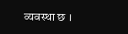व्यवस्था छ ।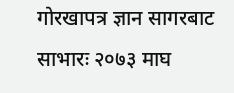गोरखापत्र ज्ञान सागरबाट साभारः २०७३ माघ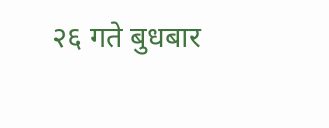२६ गते बुधबार